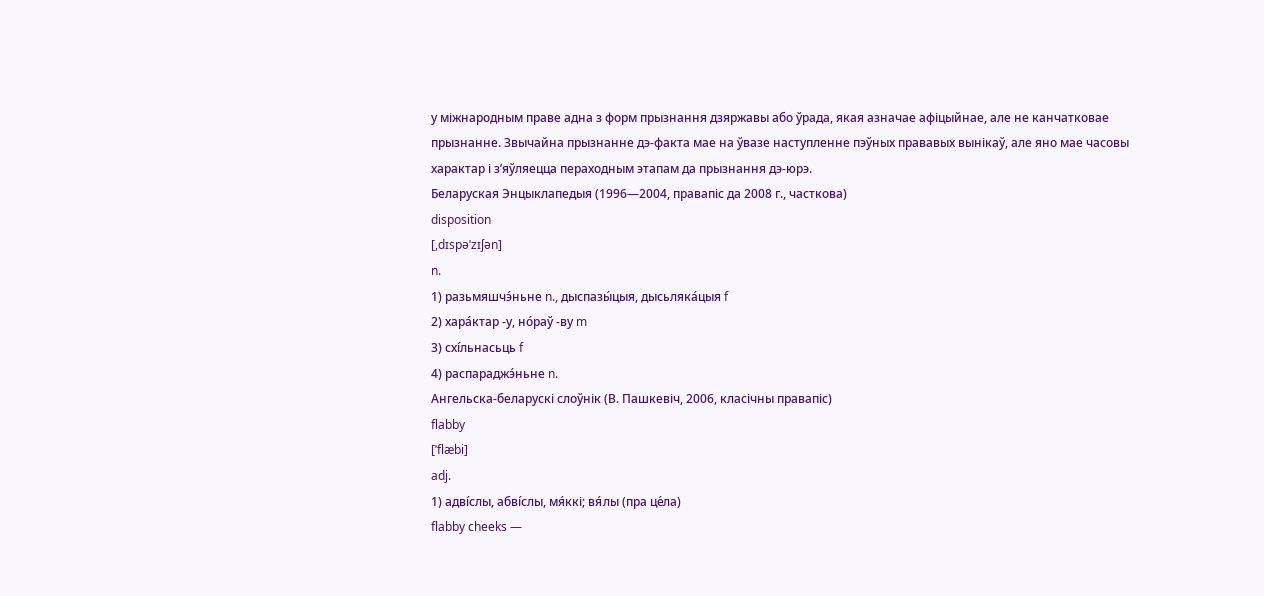у міжнародным праве адна з форм прызнання дзяржавы або ўрада, якая азначае афіцыйнае, але не канчатковае прызнанне. Звычайна прызнанне дэ-факта мае на ўвазе наступленне пэўных прававых вынікаў, але яно мае часовы характар і з’яўляецца пераходным этапам да прызнання дэ-юрэ.
Беларуская Энцыклапедыя (1996—2004, правапіс да 2008 г., часткова)
disposition
[,dɪspəˈzɪʃən]
n.
1) разьмяшчэ́ньне n., дыспазы́цыя, дысьляка́цыя f
2) хара́ктар -у, но́раў -ву m
3) схі́льнасьць f
4) распараджэ́ньне n.
Ангельска-беларускі слоўнік (В. Пашкевіч, 2006, класічны правапіс)
flabby
[ˈflæbi]
adj.
1) адві́слы, абві́слы, мя́ккі; вя́лы (пра це́ла)
flabby cheeks —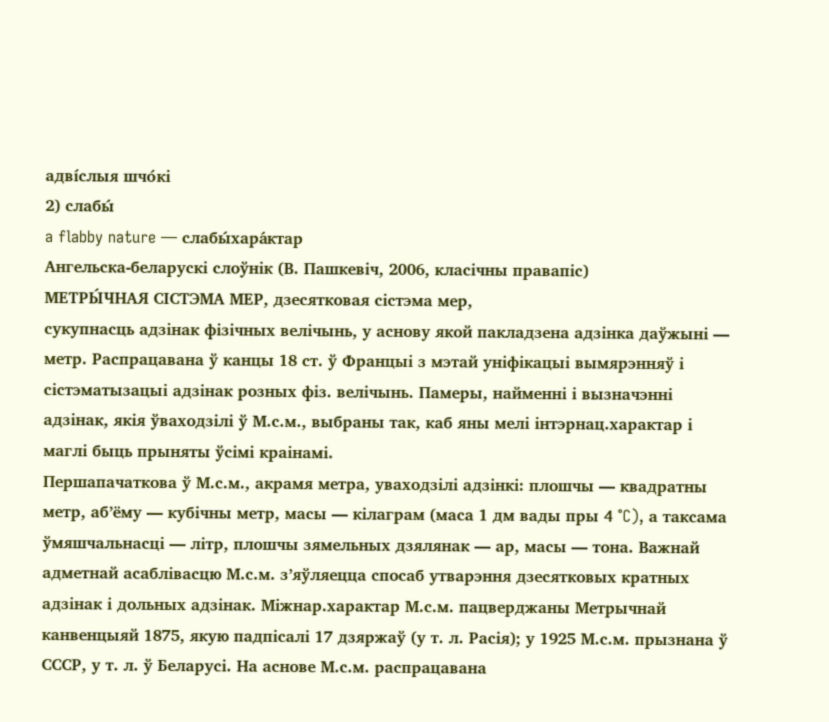адві́слыя шчо́кі
2) слабы́
a flabby nature — слабы́хара́ктар
Ангельска-беларускі слоўнік (В. Пашкевіч, 2006, класічны правапіс)
МЕТРЫ́ЧНАЯ СІСТЭМА МЕР, дзесятковая сістэма мер,
сукупнасць адзінак фізічных велічынь, у аснову якой пакладзена адзінка даўжыні — метр. Распрацавана ў канцы 18 ст. ў Францыі з мэтай уніфікацыі вымярэнняў і сістэматызацыі адзінак розных фіз. велічынь. Памеры, найменні і вызначэнні адзінак, якія ўваходзілі ў М.с.м., выбраны так, каб яны мелі інтэрнац.характар і маглі быць прыняты ўсімі краінамі.
Першапачаткова ў М.с.м., акрамя метра, уваходзілі адзінкі: плошчы — квадратны метр, аб’ёму — кубічны метр, масы — кілаграм (маса 1 дм вады пры 4 °C), а таксама ўмяшчальнасці — літр, плошчы зямельных дзялянак — ар, масы — тона. Важнай адметнай асаблівасцю М.с.м. з’яўляецца спосаб утварэння дзесятковых кратных адзінак і дольных адзінак. Міжнар.характар М.с.м. пацверджаны Метрычнай канвенцыяй 1875, якую падпісалі 17 дзяржаў (у т. л. Расія); у 1925 М.с.м. прызнана ў СССР, у т. л. ў Беларусі. На аснове М.с.м. распрацавана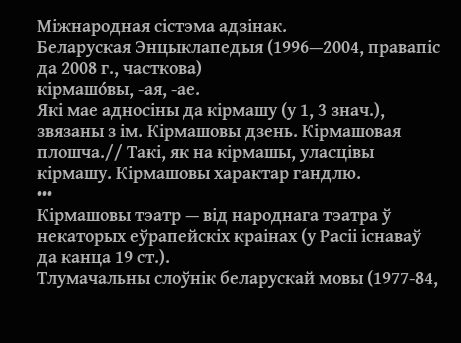Міжнародная сістэма адзінак.
Беларуская Энцыклапедыя (1996—2004, правапіс да 2008 г., часткова)
кірмашо́вы, ‑ая, ‑ае.
Які мае адносіны да кірмашу (у 1, 3 знач.), звязаны з ім. Кірмашовы дзень. Кірмашовая плошча.// Такі, як на кірмашы, уласцівы кірмашу. Кірмашовы характар гандлю.
•••
Кірмашовы тэатр — від народнага тэатра ў некаторых еўрапейскіх краінах (у Расіі існаваў да канца 19 ст.).
Тлумачальны слоўнік беларускай мовы (1977-84,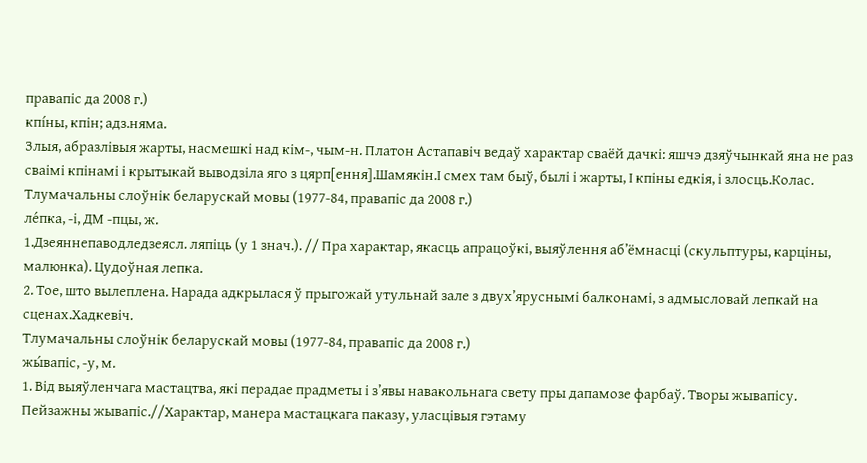правапіс да 2008 г.)
кпі́ны, кпін; адз.няма.
Злыя, абразлівыя жарты, насмешкі над кім‑, чым‑н. Платон Астапавіч ведаў характар сваёй дачкі: яшчэ дзяўчынкай яна не раз сваімі кпінамі і крытыкай выводзіла яго з цярп[ення].Шамякін.І смех там быў, былі і жарты, І кпіны едкія, і злосць.Колас.
Тлумачальны слоўнік беларускай мовы (1977-84, правапіс да 2008 г.)
ле́пка, ‑і, ДМ ‑пцы, ж.
1.Дзеяннепаводледзеясл. ляпіць (у 1 знач.). // Пра характар, якасць апрацоўкі, выяўлення аб’ёмнасці (скульптуры, карціны, малюнка). Цудоўная лепка.
2. Тое, што вылеплена. Нарада адкрылася ў прыгожай утульнай зале з двух’яруснымі балконамі, з адмысловай лепкай на сценах.Хадкевіч.
Тлумачальны слоўнік беларускай мовы (1977-84, правапіс да 2008 г.)
жы́вапіс, ‑у, м.
1. Від выяўленчага мастацтва, які перадае прадметы і з’явы навакольнага свету пры дапамозе фарбаў. Творы жывапісу. Пейзажны жывапіс.//Характар, манера мастацкага паказу, уласцівыя гэтаму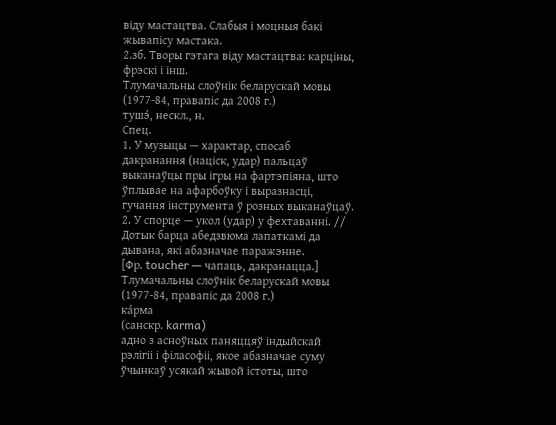віду мастацтва. Слабыя і моцныя бакі жывапісу мастака.
2.зб. Творы гэтага віду мастацтва: карціны, фрэскі і інш.
Тлумачальны слоўнік беларускай мовы (1977-84, правапіс да 2008 г.)
тушэ́, нескл., н.
Спец.
1. У музыцы — характар, спосаб дакранання (націск, удар) пальцаў выканаўцы пры ігры на фартэпіяна, што ўплывае на афарбоўку і выразнасці, гучання інструмента ў розных выканаўцаў.
2. У спорце — укол (удар) у фехтаванні. // Дотык барца абедзвюма лапаткамі да дывана, які абазначае паражэнне.
[Фр. toucher — чапаць, дакранацца.]
Тлумачальны слоўнік беларускай мовы (1977-84, правапіс да 2008 г.)
ка́рма
(санскр. karma)
адно з асноўных паняццяў індыйскай рэлігіі і філасофіі, якое абазначае суму ўчынкаў усякай жывой істоты, што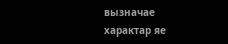вызначае характар яе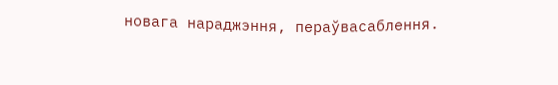новага нараджэння, пераўвасаблення.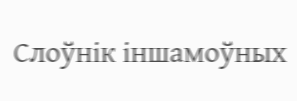Слоўнік іншамоўных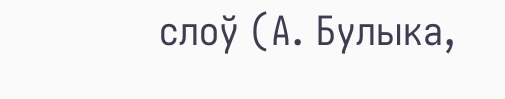слоў (А. Булыка,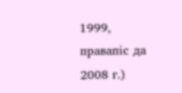1999, правапіс да 2008 г.)